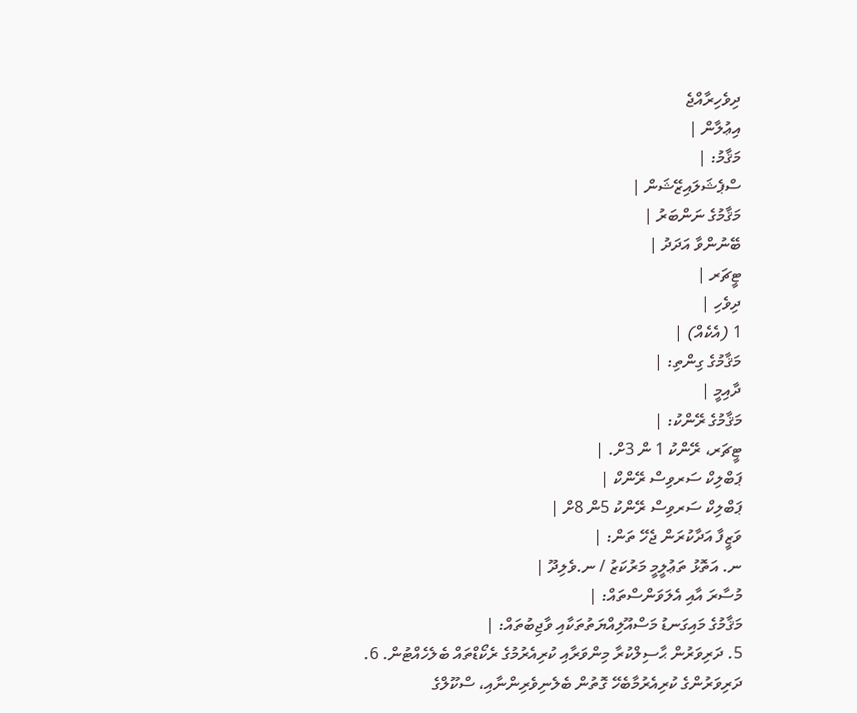ދިވެހިރާއްޖެ
އިޢުލާން |
މަޤާމު: |
ސްޕެޝަލައިޒޭޝަން |
މަޤާމުގެ ނަންބަރު |
ބޭނުންވާ އަދަދު |
ޓީޗަރ |
ދިވެހި |
1 (އެކެއް) |
މަޤާމުގެ ގިންތި: |
ދާއިމީ |
މަޤާމުގެ ރޭންކު: |
ޓީޗަރ، ރޭންކު 1 ން 3ށް. |
ޕަބްލިކް ސަރވިސް ރޭންކް |
ޕަބްލިކް ސަރވިސް ރޭންކު 5ން 8ށް |
ވަޒީފާ އަދާކުރަން ޖެހޭ ތަން: |
ނ. އަތޮޅު ތަޢުލީމީ މަރުކަޒު / ނ.ވެލިދޫ |
މުސާރަ އާއި އެލަވަންސްތައް: |
މަޤާމުގެ މައިގަނޑު މަސްއޫލިއްޔަތުތަކާއި ވާޖިބުތައް: |
5. ދަރިވަރުން ޙާސިލްކުރާ މިންވަރާއި ކުރިއެރުމުގެ ރެކޯޑްތައް ބެލެހެއްޓުން. 6. ދަރިވަރުންގެ ކުރިއެރުމާބެހޭ ގޮތުން ބެލެނިވެރިންނާއި، ސްކޫލްގެ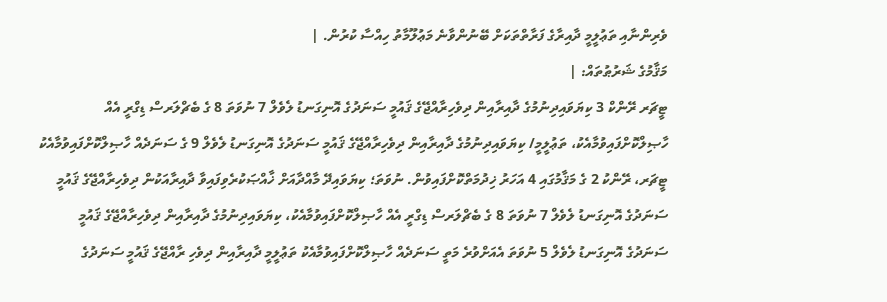ވެރިންނާއި ތަޢުލީމީ ދާއިރާގެ ފަރާތްތަކަށް ބޭނުންވާނެ މަޢުލޫމާތު ހިއްސާ ކުރުން. |
މަޤާމުގެ ޝަރުޠުތައް: |
ޓީޗަރ ރޭންކް 3 ކިޔަވައިދިނުމުގެ ދާއިރާއިން ދިވެހިރާއްޖޭގެ ޤައުމީ ސަނަދުގެ އޮނިގަނޑު ލެވެލް 7 ނުވަތަ 8 ގެ ބެޗްލަރސް ޑިގްރީ އެއް ހާޞިލްކޮށްފައިވުމާއެކު، ތަޢުލީމީ/ ކިޔަވައިދިނުމުގެ ދާއިރާއިން ދިވެހިރާއްޖޭގެ ޤައުމީ ސަނަދުގެ އޮނިގަނޑު ލެވެލް 9 ގެ ސަނަދެއް ހާޞިލްކޮށްފައިވުމާއެކު ޓީޗަރ، ރޭންކު 2 ގެ މަޤާމުގައި 4 އަހަރު ޚިދުމަތްކޮށްފައިވުން. ނުވަތަ؛ ކިޔަވައިދޭ މާއްދާއަށް ޚާއްޞަކުރެވިފައިވާ ދާއިރާއަކުން ދިވެހިރާއްޖޭގެ ޤައުމީ ސަނަދުގެ އޮނިގަނޑު ލެވެލް 7 ނުވަތަ 8 ގެ ބެޗްލަރސް ޑިގްރީ އެއް ހާޞިލްކޮށްފައިވުމާއެކު، ކިޔަވައިދިނުމުގެ ދާއިރާއިން ދިވެހިރާއްޖޭގެ ޤައުމީ ސަނަދުގެ އޮނިގަނޑު ލެވެލް 5 ނުވަތަ އެއަށްވުރެ މަތީ ސަނަދެއް ހާޞިލްކޮށްފައިވުމާއެކު ތަޢުލީމީ ދާއިރާއިން ދިވެހި ރާއްޖޭގެ ޤައުމީ ސަނަދުގެ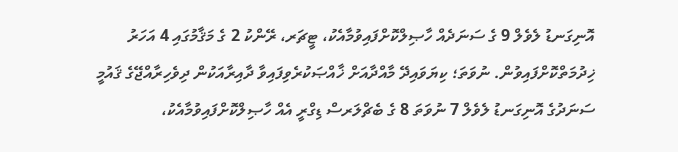އޮނިގަނޑު ލެވެލް 9 ގެ ސަނަދެއް ހާޞިލްކޮށްފައިވުމާއެކު، ޓީޗަރ، ރޭންކު 2 ގެ މަޤާމުގައި 4 އަހަރު ޚިދުމަތްކޮށްފައިވުން. ނުވަތަ؛ ކިޔަވައިދޭ މާއްދާއަށް ޚާއްޞަކުރެވިފައިވާ ދާއިރާއަކުން ދިވެހިރާއްޖޭގެ ޤައުމީ ސަނަދުގެ އޮނިގަނޑު ލެވެލް 7 ނުވަތަ 8 ގެ ބެޗްލަރސް ޑިގްރީ އެއް ހާޞިލްކޮށްފައިވުމާއެކު،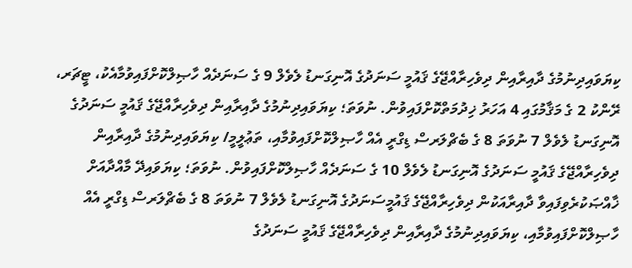ކިޔަވައިދިނުމުގެ ދާއިރާއިން ދިވެހިރާއްޖޭގެ ޤައުމީ ސަނަދުގެ އޮނިގަނޑު ލެވެލް 9 ގެ ސަނަދެއް ހާޞިލްކޮށްފައިވުމާއެކު، ޓީޗަރ، ރޭންކު 2 ގެ މަޤާމުގައި 4 އަހަރު ޚިދުމަތްކޮށްފައިވުން. ނުވަތަ؛ ކިޔަވައިދިނުމުގެ ދާއިރާއިން ދިވެހިރާއްޖޭގެ ޤައުމީ ސަނަދުގެ އޮނިގަނޑު ލެވެލް 7 ނުވަތަ 8 ގެ ބެޗްލަރސް ޑިގްރީ އެއް ހާޞިލްކޮށްފައިވުމާއި، ތަޢުލީމީ/ ކިޔަވައިދިނުމުގެ ދާއިރާއިން ދިވެހިރާއްޖޭގެ ޤައުމީ ސަނަދުގެ އޮނިގަނޑު ލެވެލް 10 ގެ ސަނަދެއް ހާޞިލްކޮށްފައިވުން. ނުވަތަ؛ ކިޔަވައިދޭ މާއްދާއަށް ޚާއްޞަކުރެވިފައިވާ ދާއިރާއަކުން ދިވެހިރާއްޖޭގެ ޤައުމީސަނަދުގެ އޮނިގަނޑު ލެވެލް 7 ނުވަތަ 8 ގެ ބެޗްލަރސް ޑިގްރީ އެއް ހާޞިލްކޮށްފައިވުމާއި، ކިޔަވައިދިނުމުގެ ދާއިރާއިން ދިވެހިރާއްޖޭގެ ޤައުމީ ސަނަދުގެ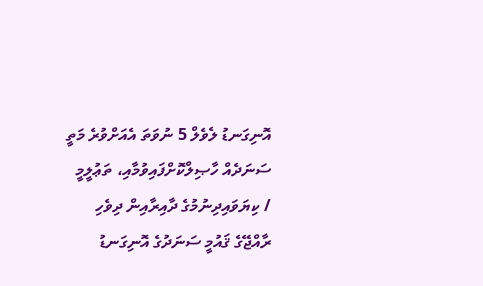އޮނިގަނޑު ލެވެލް 5 ނުވަތަ އެއަށްވުރެ މަތީ ސަނަދެއް ހާޞިލްކޮށްފައިވުމާއި، ތަޢުލީމީ / ކިޔަވައިދިނުމުގެ ދާއިރާއިން ދިވެހި ރާއްޖޭގެ ޤައުމީ ސަނަދުގެ އޮނިގަނޑު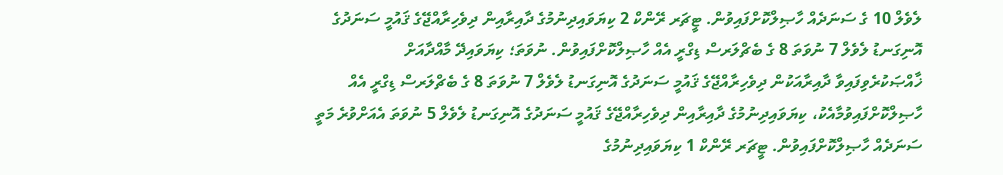ލެވެލް 10 ގެ ސަނަދެއް ހާޞިލްކޮށްފައިވުން. ޓީޗަރ ރޭންކް 2 ކިޔަވައިދިނުމުގެ ދާއިރާއިން ދިވެހިރާއްޖޭގެ ޤައުމީ ސަނަދުގެ އޮނިގަނޑު ލެވެލް 7 ނުވަތަ 8 ގެ ބެޗްލަރސް ޑިގްރީ އެއް ހާޞިލްކޮށްފައިވުން. ނުވަތަ؛ ކިޔަވައިދޭ މާއްދާއަށް ޚާއްޞަކުރެވިފައިވާ ދާއިރާއަކުން ދިވެހިރާއްޖޭގެ ޤައުމީ ސަނަދުގެ އޮނިގަނޑު ލެވެލް 7 ނުވަތަ 8 ގެ ބެޗްލަރސް ޑިގްރީ އެއް ހާޞިލްކޮށްފައިވުމާއެކު، ކިޔަވައިދިނުމުގެ ދާއިރާއިން ދިވެހިރާއްޖޭގެ ޤައުމީ ސަނަދުގެ އޮނިގަނޑު ލެވެލް 5 ނުވަތަ އެއަށްވުރެ މަތީ ސަނަދެއް ހާޞިލްކޮށްފައިވުން. ޓީޗަރ ރޭންކް 1 ކިޔަވައިދިނުމުގެ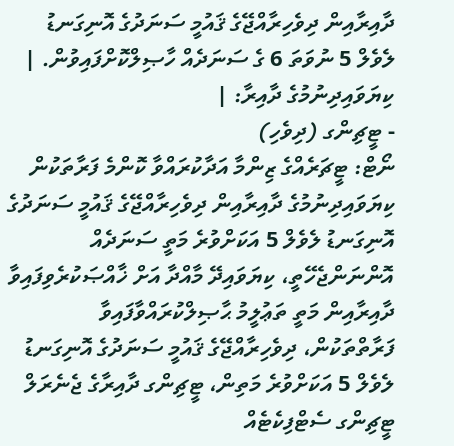ދާއިރާއިން ދިވެހިރާއްޖޭގެ ޤައުމީ ސަނަދުގެ އޮނިގަނޑު ލެވެލް 5 ނުވަތަ 6 ގެ ސަނަދެއް ހާޞިލްކޮށްފައިވުން. |
ކިޔަވައިދިނުމުގެ ދާއިރާ: |
- ޓީޗިންގ (ދިވެހި)
ނޯޓް: ޓީޗަރެއްގެ ޒިންމާ އަދާކުރައްވާ ކޮންމެ ފަރާތަކުން ކިޔަވައިދިނުމުގެ ދާއިރާއިން ދިވެހިރާއްޖޭގެ ޤައުމީ ސަނަދުގެ އޮނިގަނޑު ލެވެލް 5 އަކަށްވުރެ މަތީ ސަނަދެއް އޮންނަންޖެހޭތީ، ކިޔަވައިދޭ މާއްދާ އަށް ޚާއްޞަކުރެވިފައިވާ ދާއިރާއިން މަތީ ތަޢުލީމު ޙާޞިލްކުރައްވާފައިވާ ފަރާތްތަކުން، ދިވެހިރާއްޖޭގެ ޤައުމީ ސަނަދުގެ އޮނިގަނޑު ލެވެލް 5 އަކަށްވުރެ މަތިން، ޓީޗިންގ ދާއިރާގެ ޖެނެރަލް ޓީޗިންގ ސެޓްފިކެޓެއް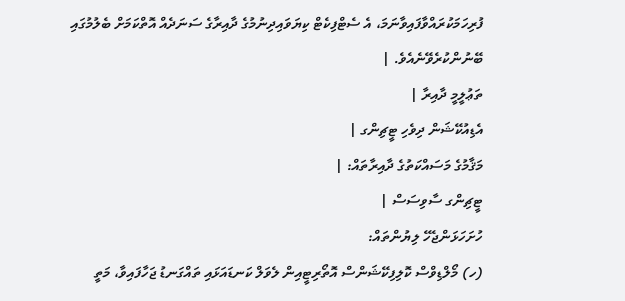ފުރިހަމަކުރައްވާފައިވާނަމަ، އެ ސެޓްފިކެޓް ކިޔަވައިދިނުމުގެ ދާއިރާގެ ސަނަދެއް އޮތްކަމަށް ބެލުމުގައި ބޭނުންކުރެވޭނެއެވެ. |
ތަޢުލީމީ ދާއިރާ |
އެޑިއުކޭޝަން ދިވެހި ޓީޗިންގ |
މަޤާމުގެ މަސައްކަތުގެ ދާއިރާތައް: |
ޓީޗިންގ ސާވިސަސް |
ހުށަހަޅަންޖެހޭ ލިޔުންތައް:
(ހ) މޯލްޑިވްސް ކޮލިފިކޭޝަންސް އޮތޯރިޓީއިން ލެވަލް ކަނޑައަޅައި ތައްގަނޑު ޖަހާފައިވާ، މަތީ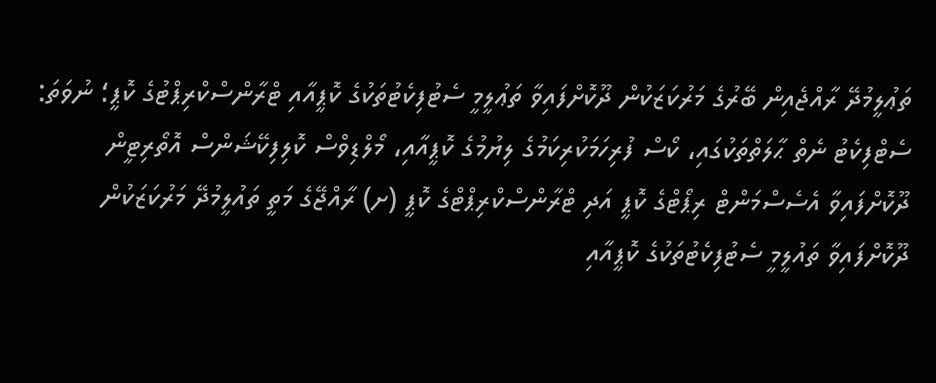ތަޢުލީމުދޭ ރާއްޖެއިން ބޭރުގެ މަރުކަޒަކުން ދޫކޮށްފައިވާ ތަޢުލީމީ ސެޓުފިކެޓުތަކުގެ ކޮޕީއާއި ޓްރާންސްކްރިޕްޓުގެ ކޮޕީ؛ ނުވަތަ: ސެޓްފިކެޓު ނެތް ޙާލަތްތަކުގައި، ކޯސް ފުރިހަމަކުރިކަމުގެ ލިޔުމުގެ ކޮޕީއާއި، މޯލްޑިވްސް ކޮލިފިކޭޝަންސް އޮތޯރިޓީން ދޫކޮށްފައިވާ އެސެސްމަންޓް ރިޕޯޓްގެ ކޮޕީ އަދި ޓްރާންސްކްރިޕްޓްގެ ކޮޕީ (ށ) ރާއްޖޭގެ މަތީ ތައުލީމުދޭ މަރުކަޒަކުން ދޫކޮށްފައިވާ ތައުލީމީ ސެޓުފިކެޓުތަކުގެ ކޮޕީއާއި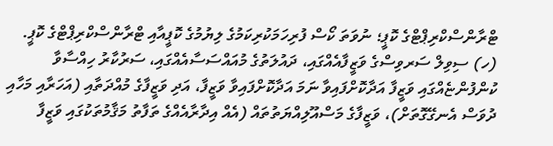ޓްރާންސްކްރިޕްޓްގެ ކޮޕީ؛ ނުވަތަ ކޯސް ފުރިހަމަކުރިކަމުގެ ލިޔުމުގެ ކޮޕީއާއި ޓްރާންސްކްރިޕްޓްގެ ކޮޕީ.
(ހ) ސިވިލް ސަރވިސްގެ ވަޒީފާއެއްގައި، ދައުލަތުގެ މުއައްސަސާއެއްގައި، ސަރުކާރު ހިއްސާވާ ކުންފުންޏެއްގައި ވަޒީފާ އަދާކޮށްފައިވާ ނަމަ އަދާކޮށްފައިވާ ވަޒީފާ، އަދި ވަޒީފާގެ މުއްދަތާއި (އަހަރާއި މަހާއި ދުވަސް އެނގޭގޮތަށް)، ވަޒީފާގެ މަސްއޫލިއްޔަތުތައް (އެއް އިދާރާއެއްގެ ތަފާތު މަޤާމުތަކުގައި ވަޒީފާ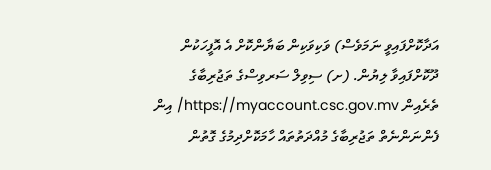އަދާކޮށްފައިވީ ނަމަވެސް) ވަކިވަކިން ބަޔާންކޮށް އެ އޮފީހަކުން ދޫކޮށްފައިވާ ލިޔުން. (ށ) ސިވިލް ސަރވިސްގެ ތަޖުރިބާގެ ތެރެއިން https://myaccount.csc.gov.mv/ އިން ފެންނަންނެތް ތަޖުރިބާގެ މުއްދަތުތައް ހާމަކޮށްދިމުގެ ގޮތުން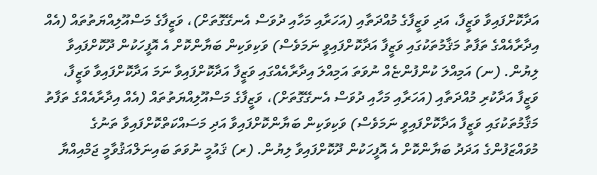އަދާކޮށްފައިވާ ވަޒީފާ، އަދި ވަޒީފާގެ މުއްދަތާއި (އަހަރާއި މަހާއި ދުވަސް އެނގޭގޮތަށް)، ވަޒީފާގެ މަސްއޫލިއްޔަތުތައް (އެއް އިދާރާއެއްގެ ތަފާތު މަޤާމުތަކުގައި ވަޒީފާ އަދާކޮށްފައިވީ ނަމަވެސް) ވަކިވަކިން ބަޔާންކޮށް އެ އޮފީހަކުން ދޫކޮށްފައިވާ ލިޔުން. (ނ) އަމިއްލަ ކުންފުންޏެއް ނުވަތަ އަމިއްލަ އިދާރާއެއްގައި ވަޒީފާ އަދާކޮށްފައިވާ ނަމަ އަދާކޮށްފައިވާ ވަޒީފާ، ވަޒީފާ އަދާކުރި މުއްދަތާއި (އަހަރާއި މަހާއި ދުވަސް އެނގޭގޮތަށް)، ވަޒީފާގެ މަސްއޫލިއްޔަތުތައް (އެއް އިދާރާއެއްގެ ތަފާތު މަޤާމުތަކުގައި ވަޒީފާ އަދާކޮށްފައިވީ ނަމަވެސް) ވަކިވަކިން ބަޔާންކޮށްފައިވާ އަދި މަސައްކަތްކޮށްފައިވާ ތަނުގެ މުވައްޒަފުންގެ އަދަދު ބަޔާންކޮށް އެ އޮފީހަކުން ދޫކޮށްފައިވާ ލިޔުން. (ރ) ޤައުމީ ނުވަތަ ބައިނަލްއަޤުވާމީ ޖަމްއިއްޔާ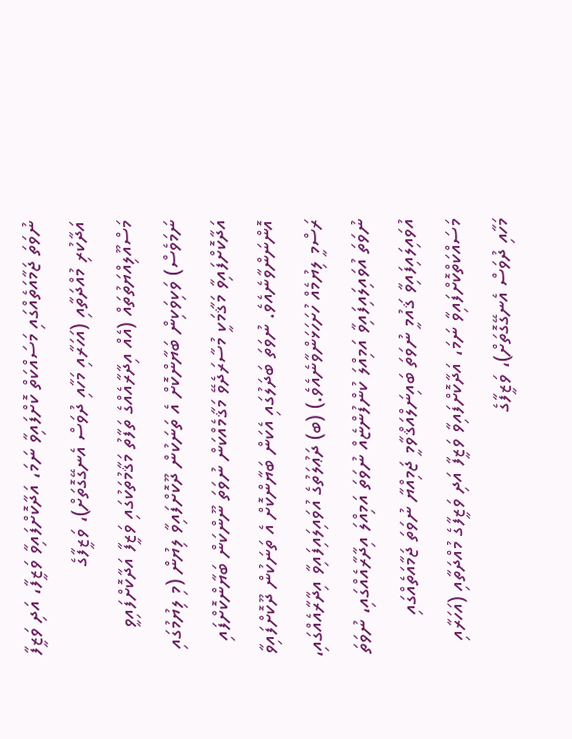ނުވަތަ ޖަމާއަތެއްގައި މަސައްކަތް ކޮށްފައިވާ ނަމަ، އަދާކޮށްފައިވާ ވަޒީފާ، އަދި ވަޒީފާ އަދާކުރި މުއްދަތާއި (އަހަރާއި މަހާއި ދުވަސް އެނގޭގޮތަށް)، ވަޒީފާގެ މަސްއޫލިއްޔަތުތައް (އެއް އިދާރާއެއްގެ ތަފާތު މަޤާމުތަކުގައި ވަޒީފާ އަދާކޮށްފައިވީ ނަމަވެސް) ވަކިވަކިން ބަޔާންކޮށް އެ ތަނަކުން ދޫކޮށްފައިވާ ލިޔުން (މި ލިޔުމުގައި އަދާކޮށްފައިވާ މަޤާމަކީ މުސާރަދެވޭ މަޤާމެއްކަން ނުވަތަ ނޫންކަން ބަޔާންކޮށްފައި އޮންނަންވާނެއެވެ. ނުވަތަ ބަދަލުގައި އެކަން ބަޔާންކޮށް އެ ތަނަކުން ދޫކޮށްފައިވާ ރަސްމީ ލިޔުމެއް ހުށަހަޅަންވާނެއެވެ.) (ބ) ދަޢުލަތުގެ އުވައިލައިފައިވާ އިދާރާއެއްގައި، ނުވަތަ އުވައިލައިފައިވާ އަމިއްލަ ކުންފުންޏެއް ނުވަތަ އަމިއްލަ އިދާރާއެއްގައި، ނުވަތަ އުވައިލައިފައިވާ ޤައުމީ ނުވަތަ ބައިނަލްއަޤްވާމީ ޖަމިއްޔާ ނުވަތަ ޖަމާއަތެއްގައި މަސައްކަތްކޮށްފައިވާ ނަމަ، އަދާކޮށްފައިވާ ވަޒީފާ އަދި ވަޒީފާގެ މުއްދަތާއި (އަހަރާއި މަހާއި ދުވަސް އެނގޭގޮތަށް)، ވަޒީފާގެ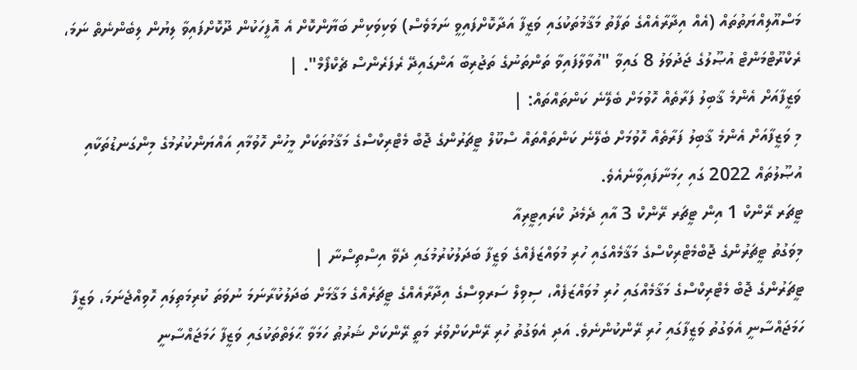މަސްއޫލިއްޔަތުތައް (އެއް އިދާރާއެއްގެ ތަފާތު މަޤާމުތަކުގައި ވަޒީފާ އަދާކޮށްފައިވީ ނަމަވެސް) ވަކިވަކިން ބަޔާންކޮށް އެ އޮފީހަކުން ދޫކޮށްފައިވާ ލިޔުން ލިބެންނެތް ނަމަ، ރެކްރޫޓްމަންޓް އުޞޫލުގެ ޖަދުވަލު 8 ގައިވާ "އުވާލާފައިވާ ތަންތަނުގެ ތަޖުރިބާ އަންގައިދޭ ރެފަރެންސް ޗެކްފޯމް". |
ވަޒީފާއަށް އެންމެ ޤާބިލު ފަރާތެއް ހޮވުމަށް ބެލޭނެ ކަންތައްތައް: |
މި ވަޒީފާއަށް އެންމެ ޤާބިލު ފަރާތެއް ހޮވުމަށް ބެލޭނެ ކަންތައްތައް ސްކޫލް ޓީޗަރުންގެ ޖޮބް މެޓްރިކްސްގެ މަޤާމުތަކަށް މީހުން ހޮވުމާއި އައްޔަންކުރުމުގެ މިންގަނޑުތަކާއި އުޞޫލުތައް 2022 ގައި ހިމަނާފައިވާނެއެވެ.
ޓީޗަރ ރޭންކް 1 އިން ޓީޗަރ ރޭންކް 3 އާއި ދެމެދު ކްރައިޓީރިއާ
މިވަގުތު ޓީޗަރުންގެ ޖޮބްމެޓްރިކްސްގެ މަޤާމެއްގައި ހުރި މުވައްޒަފެއްގެ ވަޒީފާ ބަދަލުކުރުމުގައި ދެވޭ އިސްތިސްނާ |
ޓީޗަރުންގެ ޖޮބް މެޓްރިކްސްގެ މަޤާމެއްގައި ހުރި މުވައްޒަފެއް، ސިވިލް ސަރވިސްގެ އިދާރާއެއްގެ ޓީޗަރެއްގެ މަޤާމަށް ބަދަލުކުރާނަމަ ނުވަތަ ކުރިމަތިލައި ހޮވިއްޖެނަމަ، ވަޒީފާ ހަމަޖައްސާނީ އެވަގުތު ވަޒީފާގައި ހުރި ރޭންކުންނެވެ. އަދި އެވަގުތު ހުރި ރޭންކަށްވުރެ މަތީ ރޭންކަށް ޝަރުޠު ހަމަވާ ޙާލަތްތަކުގައި ވަޒީފާ ހަމަޖައްސާނީ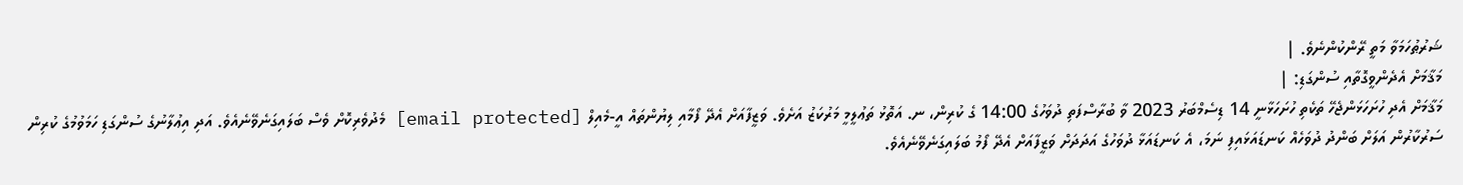ޝަރުޠުހަމަވާ މަތީ ރޭންކުންނެވެ. |
މަޤާމަށް އެދެންވީގޮތާއި ސުންގަޑި: |
މަޤާމަށް އެދި ހުށަހަޅަންޖެހޭ ތަކެތި ހުށަހަޅާނީ 14 ޑިސެމްބަރު 2023 ވާ ބުރާސްފަތި ދުވަހުގެ 14:00 ގެ ކުރިން، ނ. އަތޮޅު ތަޢުލީމީ މަރުކަޒު އަށެވެ. ވަޒީފާއަށް އެދޭ ފޯމާއި ލިޔުންތައް އީ-މެއިލް [email protected] މެދުވެރިކޮށް ވެސް ބަލައިގަނެވޭނެއެވެ. އަދި އިޢުލާނުގެ ސުންގަޑި ހަމަވުމުގެ ކުރިން ސަރުކާރުން އަލަށް ބަންދު ދުވަހެއް ކަނޑައަޅައިފި ނަމަ، އެ ކަނޑައަޅާ ދުވަހުގެ އަދަދަށް ވަޒީފާއަށް އެދޭ ފޯމު ބަލައިގަނެވޭނެއެވެ.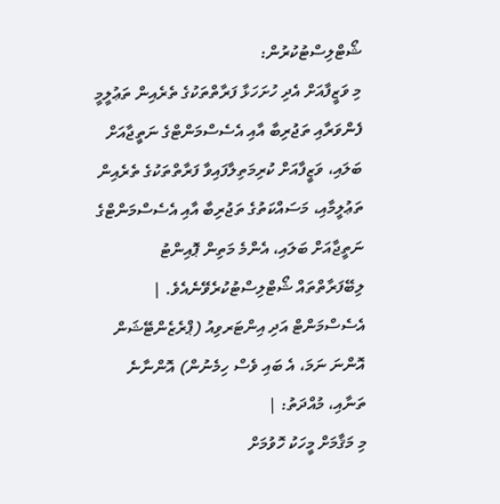ޝޯޓްލިސްޓުކުރުން:
މި ވަޒީފާއަށް އެދި ހުށަހަޅާ ފަރާތްތަކުގެ ތެރެއިން ތަޢުލީމީ ފެންވަރާއި ތަޖުރިބާ އާއި އެސެސްމަންޓްގެ ނަތީޖާއަށް ބަލައި، ވަޒީފާއަށް ކުރިމަތިލާފައިވާ ފަރާތްތަކުގެ ތެރެއިން ތަޢުލީމާއި، މަސައްކަތުގެ ތަޖުރިބާ އާއި އެސެސްމަންޓްގެ ނަތީޖާއަށް ބަލައި، އެންމެ މަތިން ޕޮއިންޓު ލިބޭފަރާތްތައް ޝޯޓްލިސްޓުކުރެވޭނެއެވެ. |
އެސެސްމަންޓް އަދި އިންޓަރވިއު (ޕްރެޒެންޓޭޝަން އޮންނަ ނަމަ، އެ ބައި ވެސް ހިމެނުން) އޮންނާނެ ތަނާއި، މުއްދަތު: |
މި މަޤާމަށް މީހަކު ހޮވުމަށް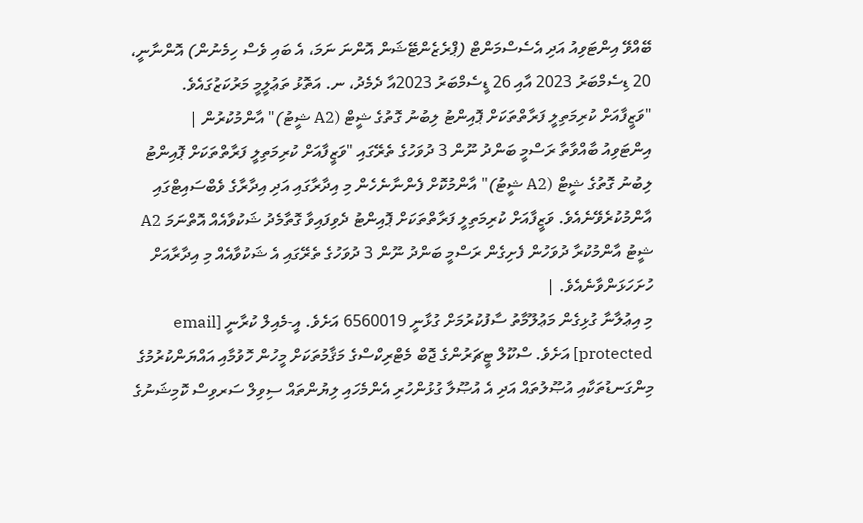ބޭއްވޭ އިންޓަވިއު އަދި އެސެސްމަންޓް (ޕްރެޒެންޓޭޝަން އޮންނަ ނަމަ، އެ ބައި ވެސް ހިމެނުން) އޮންނާނީ، 20 ޑިސެމްބަރު 2023 އާއި 26 ޑީސެމްބަރު 2023އާ ދެމެދު، ނ. އަތޮޅު ތަޢުލީމީ މަރުކަޒުގައެވެ.
"ވަޒީފާއަށް ކުރިމަތިލީ ފަރާތްތަކަށް ޕޮއިންޓު ލިބުނު ގޮތުގެ ޝީޓް (A2 ޝީޓު)" އާންމުކުރުން |
އިންޓަވިއު ބާއްވާތާ ރަސްމީ ބަންދު ނޫން 3 ދުވަހުގެ ތެރޭގައި "ވަޒީފާއަށް ކުރިމަތިލީ ފަރާތްތަކަށް ޕޮއިންޓު ލިބުނު ގޮތުގެ ޝީޓް (A2 ޝީޓު)" އާންމުކޮށް ފެންނާނެހެން މި އިދާރާގައި އަދި އިދާރާގެ ވެބްސައިޓްގައި އާންމުކުރެވޭނެއެވެ. ވަޒީފާއަށް ކުރިމަތިލީ ފަރާތްތަކަށް ޕޮއިންޓު ދެވިފައިވާ ގޮތާމެދު ޝަކުވާއެއް އޮތްނަމަ A2 ޝީޓު އާންމުކުރާ ދުވަހުން ފެށިގެން ރަސްމީ ބަންދު ނޫން 3 ދުވަހުގެ ތެރޭގައި އެ ޝަކުވާއެއް މި އިދާރާއަށް ހުށަހަޅަންވާނެއެވެ. |
މި އިޢުލާނާ ގުޅިގެން މަޢުލޫމާތު ސާފުކުރުމަށް ގުޅާނީ 6560019 އަށެވެ. އީ-މެއިލް ކުރާނީ [email protected] އަށެވެ. ސްކޫލް ޓީޗަރުންގެ ޖޮބް މެޓްރިކްސްގެ މަޤާމުތަކަށް މީހުން ހޮވުމާއި އައްޔަންކުރުމުގެ މިންގަނޑުތަކާއި އުޞޫލުތައް އަދި އެ އުޞޫލާ ގުޅުންހުރި އެންމެހައި ލިޔުންތައް ސިވިލް ސަރވިސް ކޮމިޝަނުގެ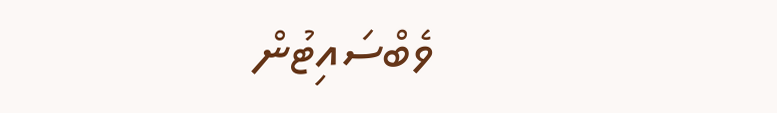ވެބްސައިޓުން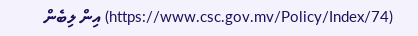(https://www.csc.gov.mv/Policy/Index/74) އިން ލިބެން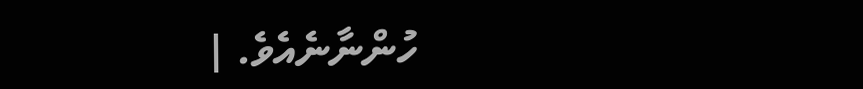ހުންނާނެއެވެ. |